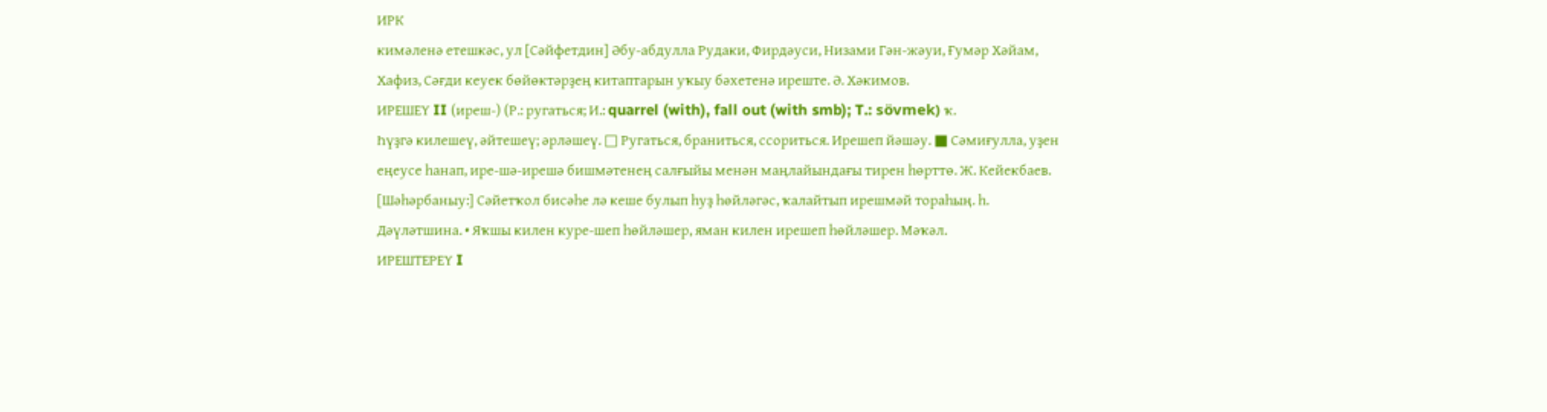ИРК
кимәленә етешкәс, ул [Сәйфетдин] Әбу-абдулла Рудаки, Фирдәуси, Низами Гән-жәуи, Ғумәр Хәйам, Хафиз, Сәғди кеуек бөйөктәрҙең китаптарын уҡыу бәхетенә иреште. Ә. Хәкимов.
ИРЕШЕҮ II (иреш-) (Р.: ругаться; И.: quarrel (with), fall out (with smb); T.: sövmek) ҡ.
Һүҙгә килешеү, әйтешеү; әрләшеү. □ Ругаться, браниться, ссориться. Ирешеп йәшәу. ■ Сәмиғулла, уҙен еңеусе һанап, ире-шә-ирешә бишмәтенең салғыйы менән маңлайындағы тирен һөрттө. Ж. Кейекбаев. [Шәһәрбаныу:] Сәйетҡол бисәһе лә кеше булып һуҙ һөйләгәс, ҡалайтып ирешмәй тораһың. һ. Дәүләтшина. • Яҡшы килен куре-шеп һөйләшер, яман килен ирешеп һөйләшер. Мәҡәл.
ИРЕШТЕРЕҮ I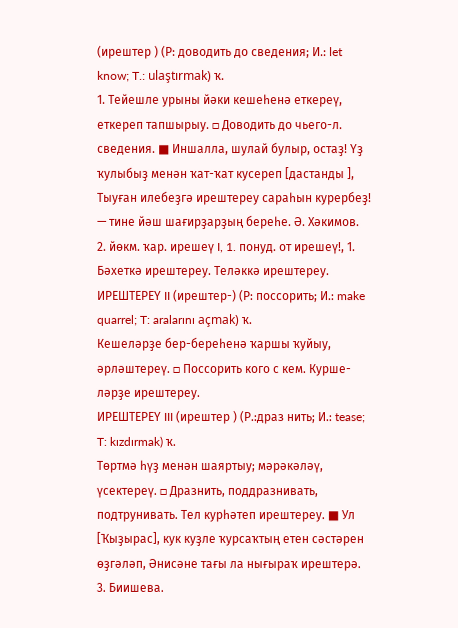(ирештер ) (Р: доводить до сведения; И.: let know; T.: ulaştırmak) ҡ.
1. Тейешле урыны йәки кешеһенә еткереү, еткереп тапшырыу. □ Доводить до чьего-л. сведения. ■ Иншалла, шулай булыр, остаҙ! Үҙ ҡулыбыҙ менән ҡат-ҡат кусереп [дастанды ], Тыуған илебеҙгә ирештереу сараһын курербеҙ! — тине йәш шағирҙарҙың береһе. Ә. Хәкимов.
2. йөкм. ҡар. ирешеү I, 1. понуд. от ирешеү!, 1. Бәхеткә ирештереу. Теләккә ирештереу.
ИРЕШТЕРЕҮ II (ирештер-) (Р: поссорить; И.: make quarrel; T: aralarını açmak) ҡ.
Кешеләрҙе бер-береһенә ҡаршы ҡуйыу, әрләштереү. □ Поссорить кого с кем. Курше-ләрҙе ирештереу.
ИРЕШТЕРЕҮ III (ирештер ) (Р.:драз нить; И.: tease; T: kızdırmak) ҡ.
Төртмә һүҙ менән шаяртыу; мәрәкәләү, үсектереү. □ Дразнить, поддразнивать, подтрунивать. Тел курһәтеп ирештереу. ■ Ул [Ҡыҙырас], кук куҙле ҡурсаҡтың етен сәстәрен өҙгәләп, Әнисәне тағы ла нығыраҡ ирештерә. 3. Биишева.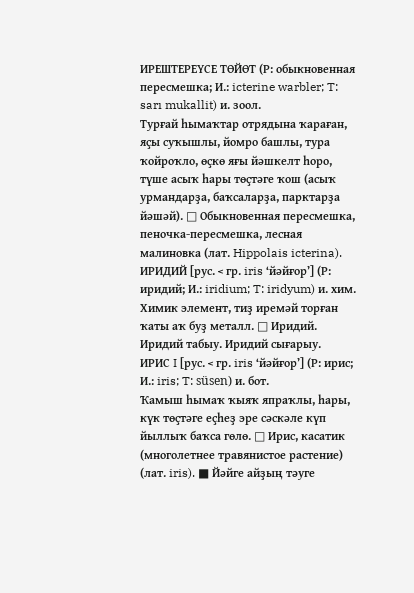ИРЕШТЕРЕҮСЕ ТӨЙӨТ (Р: обыкновенная пересмешка; И.: icterine warbler; T: sarı mukallit) и. зоол.
Турғай һымаҡтар отрядына ҡараған, яҫы суҡышлы, йомро башлы, тура ҡойроҡло, өҫкө яғы йәшкелт һоро, түше асыҡ һары төҫтәге ҡош (асыҡ урмандарҙа, баҡсаларҙа, парктарҙа йәшәй). □ Обыкновенная пересмешка, пеночка-пересмешка, лесная малиновка (лат. Hippolais icterina).
ИРИДИЙ [рус. < гр. iris ‘йәйғор’] (Р: иридий; И.: iridium; T: iridyum) и. хим.
Химик элемент, тиҙ иремәй торған ҡаты аҡ буҙ металл. □ Иридий. Иридий табыу. Иридий сығарыу.
ИРИС I [рус. < гр. iris ‘йәйғор’] (Р: ирис; И.: iris; T: süsen) и. бот.
Ҡамыш һымаҡ ҡыяҡ япраҡлы, һары, күк төҫтәге еҫһеҙ эре сәскәле күп йыллыҡ баҡса гөлө. □ Ирис, касатик (многолетнее травянистое растение) (лат. iris). ■ Йәйге айҙың тәуге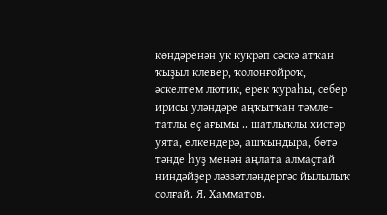көндәренән ук кукрәп сәскә атҡан ҡыҙыл клевер, ҡолонғойроҡ, әскелтем лютик, ерек ҡураһы, себер ирисы уләндәре аңҡытҡан тәмле-татлы еҫ ағымы .. шатлыҡлы хистәр уята, елкендерә, ашҡындыра, бөтә тәнде һуҙ менән аңлата алмаҫтай ниндәйҙер ләззәтләндергәс йылылыҡ солғай. Я. Хамматов.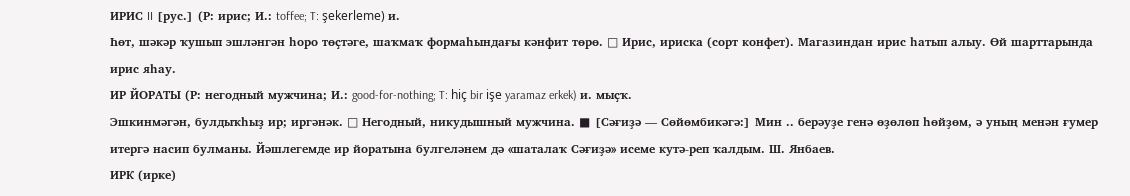ИРИС II [рус.] (Р: ирис; И.: toffee; T: şekerleme) и.
Һөт, шәкәр ҡушып эшләнгән һоро төҫтәге, шаҡмаҡ формаһындағы кәнфит төрө. □ Ирис, ириска (сорт конфет). Магазиндан ирис һатып алыу. Өй шарттарында ирис яһау.
ИР ЙОРАТЫ (Р: негодный мужчина; И.: good-for-nothing; T: hiç bir işe yaramaz erkek) и. мыҫҡ.
Эшкинмәгән, булдыҡһыҙ ир; иргәнәк. □ Негодный, никудышный мужчина. ■ [Сәғиҙә — Сөйөмбикәгә:] Мин .. берәуҙе генә өҙөлөп һөйҙөм, ә уның менән ғумер итергә насип булманы. Йәшлегемде ир йоратына булгеләнем дә «шаталаҡ Сәғиҙә» исеме кутә-реп ҡалдым. Ш. Янбаев.
ИРК (ирке)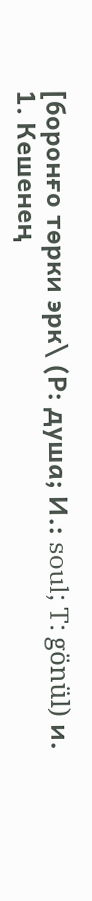[боронғо төрки эрк\ (Р: душа; И.: soul; T: gönül) и.
1. Кешенең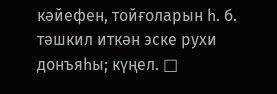кәйефен, тойғоларын һ. б. тәшкил иткән эске рухи донъяһы; күңел. □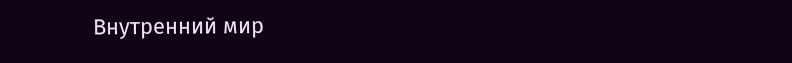Внутренний мир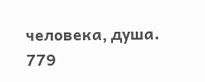человека, душа.
779